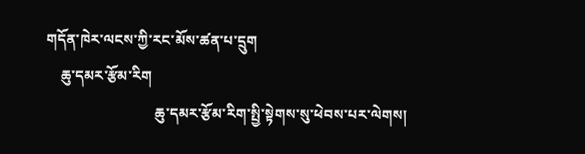གདོན་ཁེར་ལངས་ཀྱི་རང་མོས་ཚན་པ་དྲུག
    ཆུ་དམར་རྩོམ་རིག
                              ཆུ་དམར་རྩོམ་རིག་སྤྱི་སྟེགས་སུ་ཕེབས་པར་ལེགས།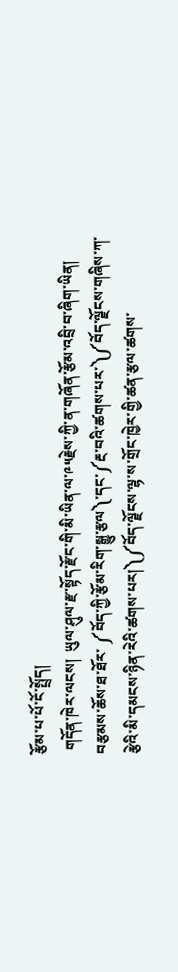རྩོམ་པ་པོ་ངོ་སྤྲོད།
 གདོན་ཁེར་ལངས།  ཡུལ་ཤུལ་རྫ་སྟོད་རྫོང་གི་མི་ཡིན་ལ་༩༥རྗེས་ཀྱི་ན་གཞོན་རྩོམ་འབྲི་བ་ཞིག་ཡིན། བརྩམས་ཆོས་ཐ་ཐོར་ ༼བོད་ཀྱི་རྩོམ་རིག་སྒྱུ་རྩལ༽་དང་༼རྔ་བའི་ཚགས་པར་༽༼བོད་ལྗོངས་གཞིས་ཀ་རྩེའི་མི་དམངས་ཉིན་རེའི་ཚགས་པར།༽༼བོད་ལྗོངས་ལྷ་ས་གྲོང་ཁྱེར་གྱི་ཚན་རྩལ་ཚགས་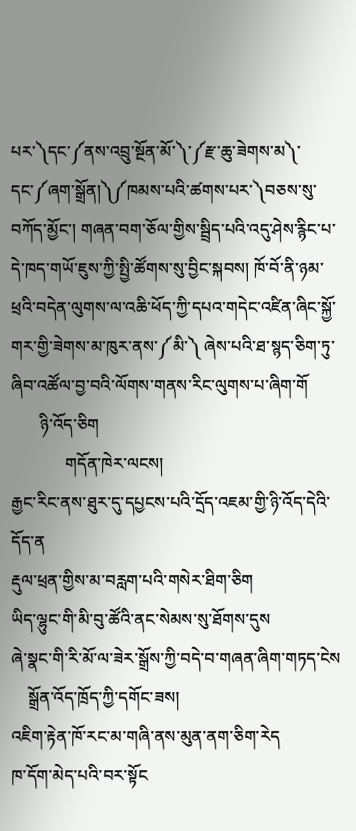པར་༽དང་༼ནས་འབྲུ་སྔོན་མོ་༽་༼རྫ་ཆུ་ཟེགས་མ༽་དང་༼ཞག་སྒྲོན།༽༼ཁམས་པའི་ཚགས་པར་༽བཅས་སུ་བཀོད་མྱོང་། གཞན་བག་ཅོལ་གྱིས་སྦྲིད་པའི་འདུ་ཤེས་རྙིང་པ་དེ་ཁད་གཡོ་ཇུས་ཀྱི་སྤྱི་ཚོགས་སུ་བྱིང་སྐབས། ཁོ་བོ་ནི་ཉམ་ཕྲའི་བདེན་ལུགས་ལ་འཆི་ཕོད་ཀྱི་དཔའ་གདེང་འཛིན་ཞིང་སྐྱོ་གར་གྱི་ཟེགས་མ་ཁུར་ནས་༼མི་༽ ཞེས་པའི་ཐ་སྙད་ཅིག་ཏུ་ཞིབ་འཚོལ་བྱ་བའི་ལོགས་གནས་རིང་ལུགས་པ་ཞིག་གོ
       ཉི་འོད་ཅིག
             གདོན་ཁེར་ལངས།
རྒྱང་རིང་ནས་ཐུར་དུ་དཔྱངས་པའི་དྲོད་འཇམ་གྱི་ཉི་འོད་དེའི་དོད་ན
རྡུལ་ཕྲན་གྱིས་མ་བརླག་པའི་གསེར་ཐིག་ཅིག
ཡིད་ལྷུང་གི་མི་བུ་ཚོའི་ནང་སེམས་སུ་ཐོགས་དུས
ཞེ་སྣང་གི་རི་མོ་ལ་ཟེར་སྒྲོས་ཀྱི་བདེ་བ་གཞན་ཞིག་གཏད་ངེས
    སྒྲོན་འོད་ཁྲོད་ཀྱི་དགོང་ཟས།
འཇིག་རྟེན་ཁོ་རང་མ་གཞི་ནས་མུན་ནག་ཅིག་རེད
ཁ་དོག་མེད་པའི་བར་སྟོང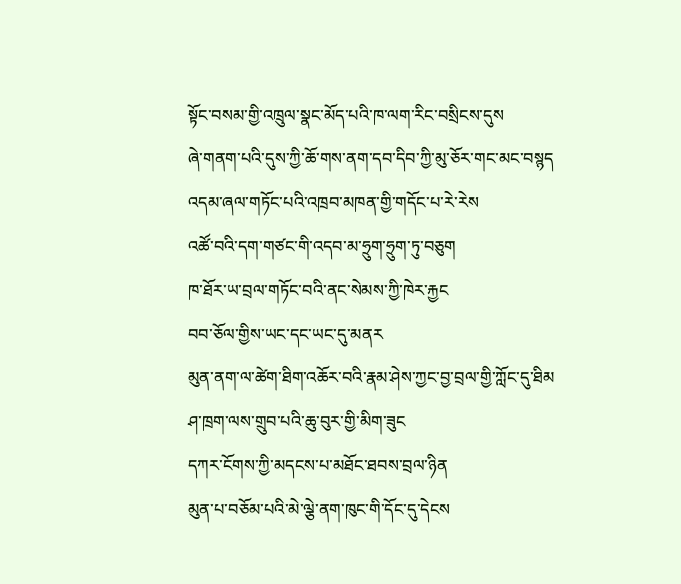སྟོང་བསམ་གྱི་འཁྲུལ་སྣང་མོད་པའི་ཁ་ལག་རིང་བསྲིངས་དུས
ཞེ་གནག་པའི་དུས་ཀྱི་ཆོ་གས་ནག་དབ་དིབ་ཀྱི་མུ་ཅོར་གང་མང་བསྙད
འདམ་ཞལ་གཏོང་པའི་འཁྲབ་མཁན་གྱི་གདོང་པ་རེ་རེས
འཚོ་བའི་དག་གཙང་གི་འདབ་མ་ཧྲུག་ཧྲུག་ཏུ་བཅུག
ཁ་ཐོར་ཡ་བྲལ་གཏོང་བའི་ནང་སེམས་ཀྱི་ཁེར་རྐྱང
བབ་ཅོལ་གྱིས་ཡང་དང་ཡང་དུ་མནར
མུན་ནག་ལ་ཚེག་ཐིག་འཆོར་བའི་རྣམ་ཤེས་ཀྱང་བྱ་བྲལ་གྱི་ཀློང་དུ་ཐིམ
ཤ་ཁྲག་ལས་གྲུབ་པའི་ཆུ་བུར་གྱི་མིག་ཟུང
དཀར་ངོགས་ཀྱི་མདངས་པ་མཐོང་ཐབས་བྲལ་ཉིན
མུན་པ་བཅོམ་པའི་མེ་ལྕེ་ནག་ཁུང་གི་དོང་དུ་དེངས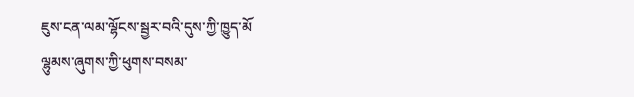ཇུས་ངན་ལམ་ལྷོངས་སྦྱར་བའི་དུས་ཀྱི་ཁྱུད་མོ
ལྷུམས་ཞུགས་ཀྱི་ཕུགས་བསམ་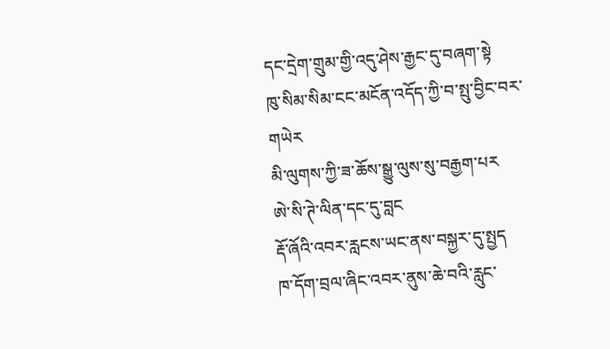དང་དྲེག་གྲུམ་གྱི་འདུ་ཤེས་རྒྱང་དུ་བཞག་སྟེ
ཁུ་སིམ་སིམ་ངང་མངོན་འདོད་ཀྱི་བ་སྤུ་བྱིང་བར་གཡེར
མི་ལུགས་ཀྱི་ཟ་ཆོས་སྒྱུ་ལུས་སུ་བརྒྱག་པར
ཨེ་སི་ཊེ་ལིན་དང་དུ་བླང
རྡོ་ཞོའི་འབར་རླངས་ཡང་ནས་བསྐྱར་དུ་སྤྱད
ཁ་དོག་བྲལ་ཞིང་འབར་ནུས་ཆེ་བའི་རླུང་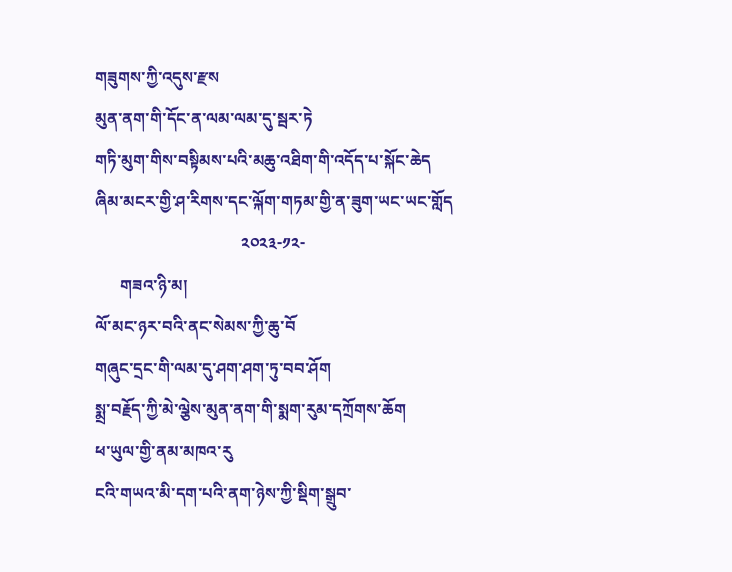གཟུགས་ཀྱི་འདུས་རྫས
མུན་ནག་གི་དོང་ན་ལམ་ལམ་དུ་སྦར་ཏེ
གཏི་མུག་གིས་བསྟིམས་པའི་མཆུ་འཐིག་གི་འདོད་པ་སྐོང་ཆེད
ཞིམ་མངར་གྱི་ཤ་རིགས་དང་ལྐོག་གཏམ་གྱི་ན་ཟུག་ཡང་ཡང་གློད
                                   ༢༠༢༣-༡༢-
      གཟའ་ཉི་མ།
ལོ་མང་ཉར་བའི་ནང་སེམས་ཀྱི་ཆུ་བོ
གཞུང་དྲང་གི་ལམ་དུ་ཤག་ཤག་ཏུ་བབ་ཤོག
སྨྲ་བརྗོད་ཀྱི་མེ་ལྕེས་མུན་ནག་གི་སྨག་རུམ་དཀྲོགས་ཆོག
ཕ་ཡུལ་གྱི་ནམ་མཁའ་རུ
ངའི་གཡའ་མི་དག་པའི་ནག་ཉེས་ཀྱི་སྡིག་སྒྲུབ་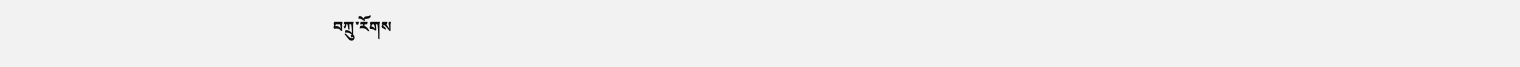བཀྲུ་རོགས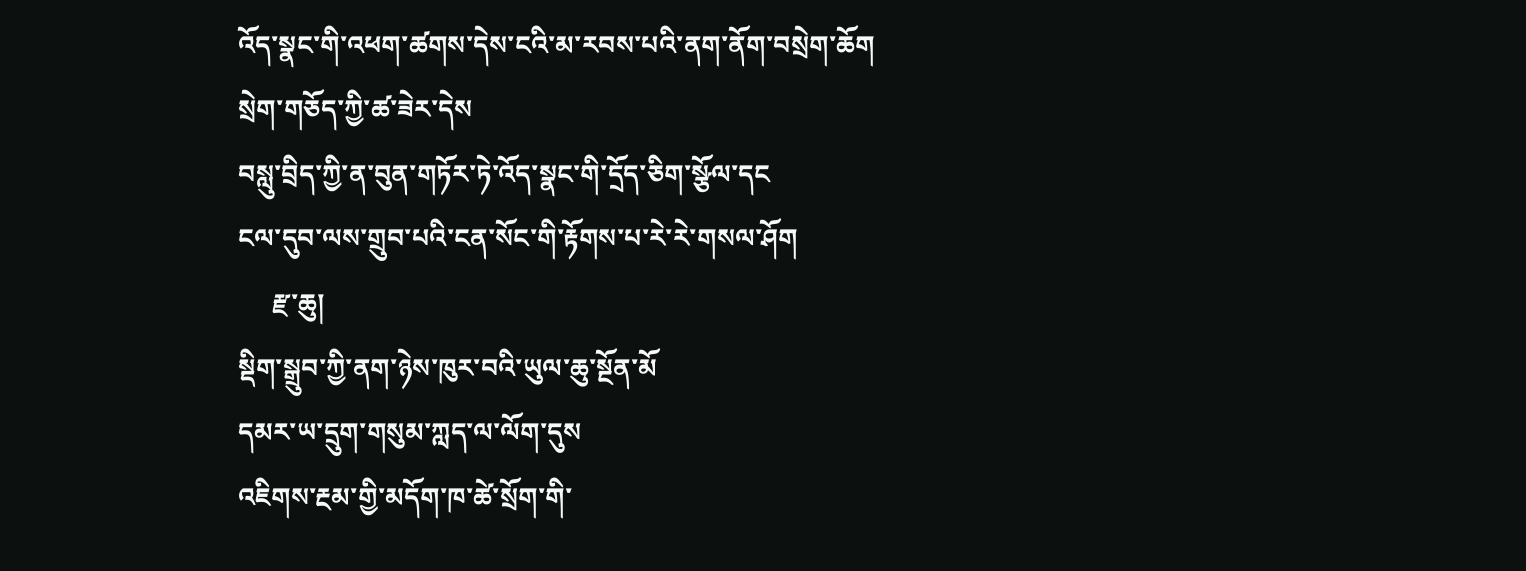འོད་སྣང་གི་འཕག་ཚགས་དེས་ངའི་མ་རབས་པའི་ནག་ནོག་བསྲེག་ཆོག
སྲེག་གཅོད་ཀྱི་ཚ་ཟེར་དེས
བསླུ་བྲིད་ཀྱི་ན་བུན་གཏོར་ཏེ་འོད་སྣང་གི་དྲོད་ཅིག་སྩོལ་དང
ངལ་དུབ་ལས་གྲུབ་པའི་ངན་སོང་གི་རྟོགས་པ་རེ་རེ་གསལ་ཤོག
     རྫ་ཆུ།
སྡིག་སྒྲུབ་ཀྱི་ནག་ཉེས་ཁུར་བའི་ཡུལ་ཆུ་སྔོན་མོ
དམར་ཡ་དྲུག་གསུམ་ཀླད་ལ་ལོག་དུས
འཇིགས་རྔམ་གྱི་མདོག་ཁ་ཚེ་སྲོག་གི་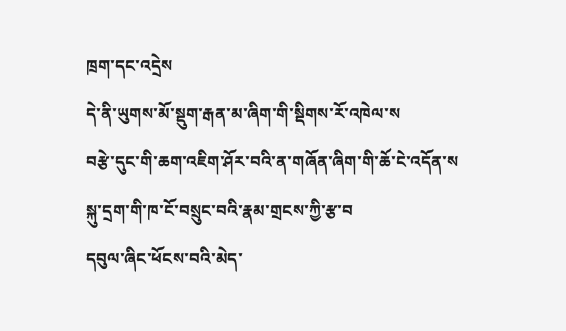ཁྲག་དང་འདྲེས
དེ་ནི་ཡུགས་མོ་སྡུག་རྒན་མ་ཞིག་གི་སྡིགས་རོ་འཁེལ་ས
བརྩེ་དུང་གི་ཆག་འཇིག་ཤོར་བའི་ན་གཞོན་ཞིག་གི་ཆོ་ངེ་འདོན་ས
སྐུ་དྲག་གི་ཁ་ངོ་བསྲུང་བའི་རྣམ་གྲངས་ཀྱི་རྩ་བ
དབུལ་ཞིང་ཕོངས་བའི་མེད་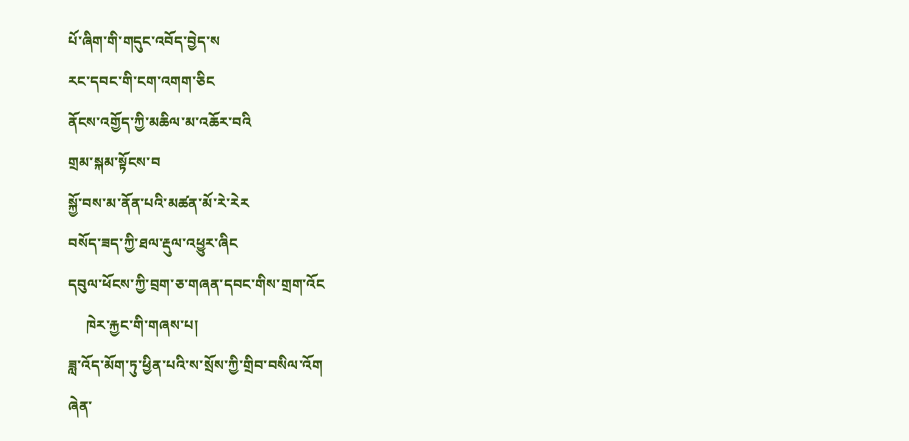པོ་ཞིག་གི་གདུང་འབོད་བྱེད་ས
རང་དབང་གི་ངག་འགག་ཅིང
ནོངས་འགྱོད་ཀྱི་མཆིལ་མ་འཆོར་བའི
གྲམ་སྐམ་སྟོངས་བ
སྐྱོ་བས་མ་ནོན་པའི་མཚན་མོ་རེ་རེར
བསོད་ཟད་ཀྱི་ཐལ་རྡུལ་འཕྱུར་ཞིང
དབུལ་ཕོངས་ཀྱི་བྲག་ཅ་གཞན་དབང་གིས་གྲག་འོང
     ཁེར་རྐྱང་གི་གཞས་པ།
ཟླ་འོད་མོག་ཏུ་ཕྱིན་པའི་ས་སྲོས་ཀྱི་གྲིབ་བསིལ་འོག
ཞེན་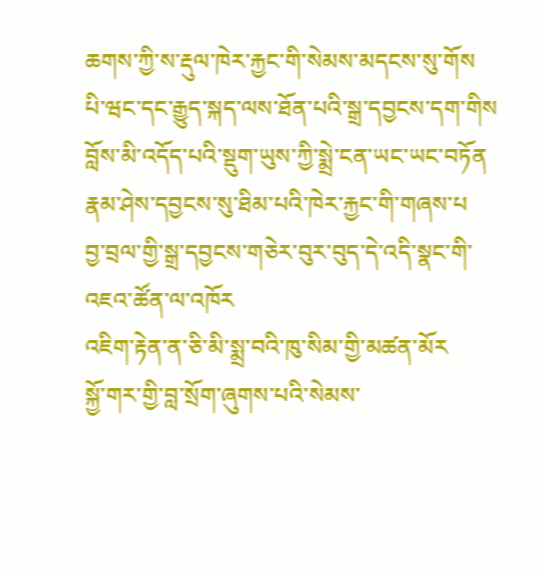ཆགས་ཀྱི་ས་རྡུལ་ཁེར་རྐྱང་གི་སེམས་མདངས་སུ་གོས
པི་ཝང་དང་རྒྱུད་སྐད་ལས་ཐོན་པའི་སྒྲ་དབྱངས་དག་གིས
བློས་མི་འདོད་པའི་སྡུག་ཡུས་ཀྱི་སྨྲེ་ངན་ཡང་ཡང་བཏོན
རྣམ་ཤེས་དབྱངས་སུ་ཐིམ་པའི་ཁེར་རྐྱང་གི་གཞས་པ
བྱ་བྲལ་གྱི་སྒྲ་དབྱངས་གཅེར་བུར་བུད་དེ་འདི་སྣང་གི་འཇའ་ཚོན་ལ་འཁོར
འཇིག་རྟེན་ན་ཅི་མི་སྨྲ་བའི་ཁུ་སིམ་གྱི་མཚན་མོར
སྐྱོ་གར་གྱི་བླ་སྲོག་ཞུགས་པའི་སེམས་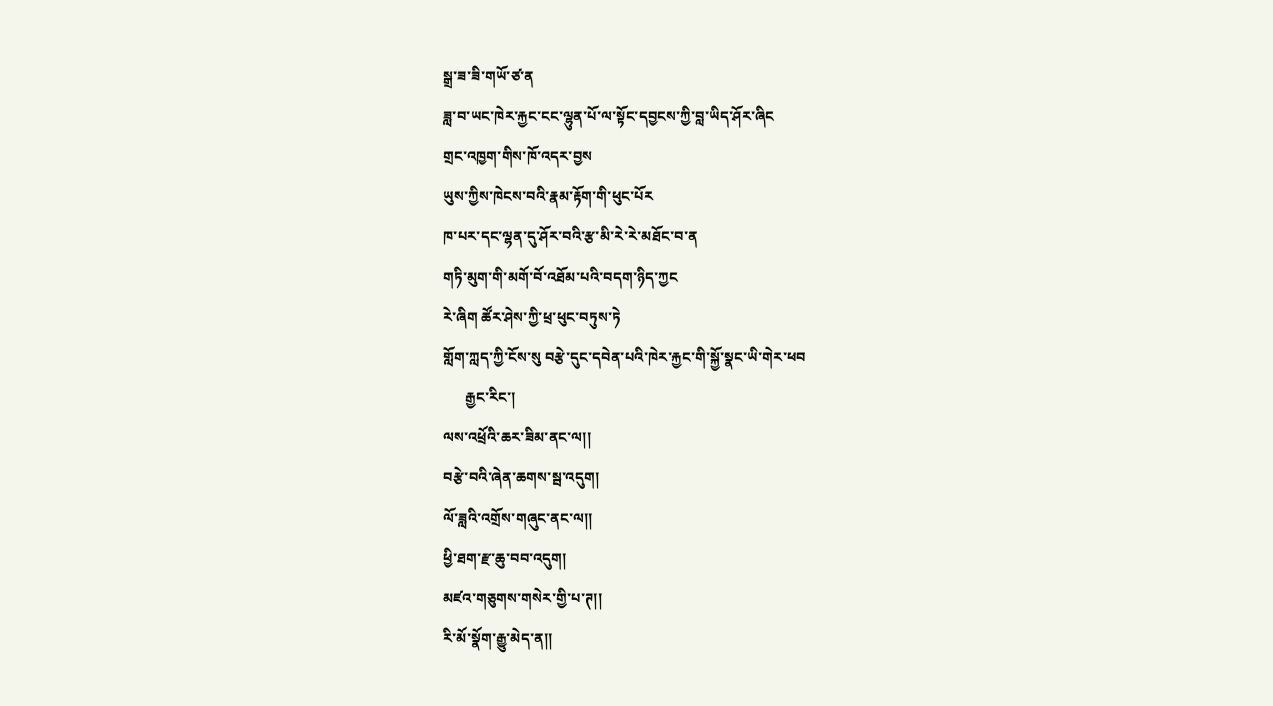སྒྲ་ཟ་ཟི་གཡོ་ཙ་ན
ཟླ་བ་ཡང་ཁེར་རྐྱང་ངང་ལྷུན་པོ་ལ་སྟོང་དབྱངས་ཀྱི་བླ་ཡིད་ཤོར་ཞིང
གྲང་འཁྱག་གིས་ཁོ་འདར་བྱས
ཡུས་ཀྱིས་ཁེངས་བའི་རྣམ་རྟོག་གི་ཕུང་པོར
ཁ་པར་དང་ལྷན་དུ་ཤོར་བའི་རྩ་མི་རེ་རེ་མཐོང་བ་ན
གཏི་མུག་གི་མགོ་བོ་འཐོམ་པའི་བདག་ཉིད་ཀྱང
རེ་ཞིག ཚོར་ཤེས་ཀྱི་ཕྲ་ཕུང་བཏུས་ཏེ
གློག་ཀླད་ཀྱི་ངོས་སུ བརྩེ་དུང་དབེན་པའི་ཁེར་རྐྱང་གི་སྐྱོ་སྣང་ཡི་གེར་ཕབ
      རྒྱང་རིང་།
ལས་འཕྲོའི་ཆར་ཟིམ་ནང་ལ།།
བརྩེ་བའི་ཞེན་ཆགས་སྦ་འདུག།
ལོ་ཟླའི་འགྲོས་གཞུང་ནང་ལ།།
ཕྱི་ཐག་རྫ་ཆུ་བབ་འདུག།
མཛའ་གཅུགས་གསེར་གྱི་པ་ཊ།།
རི་མོ་སྣོག་རྒྱུ་མེད་ན།།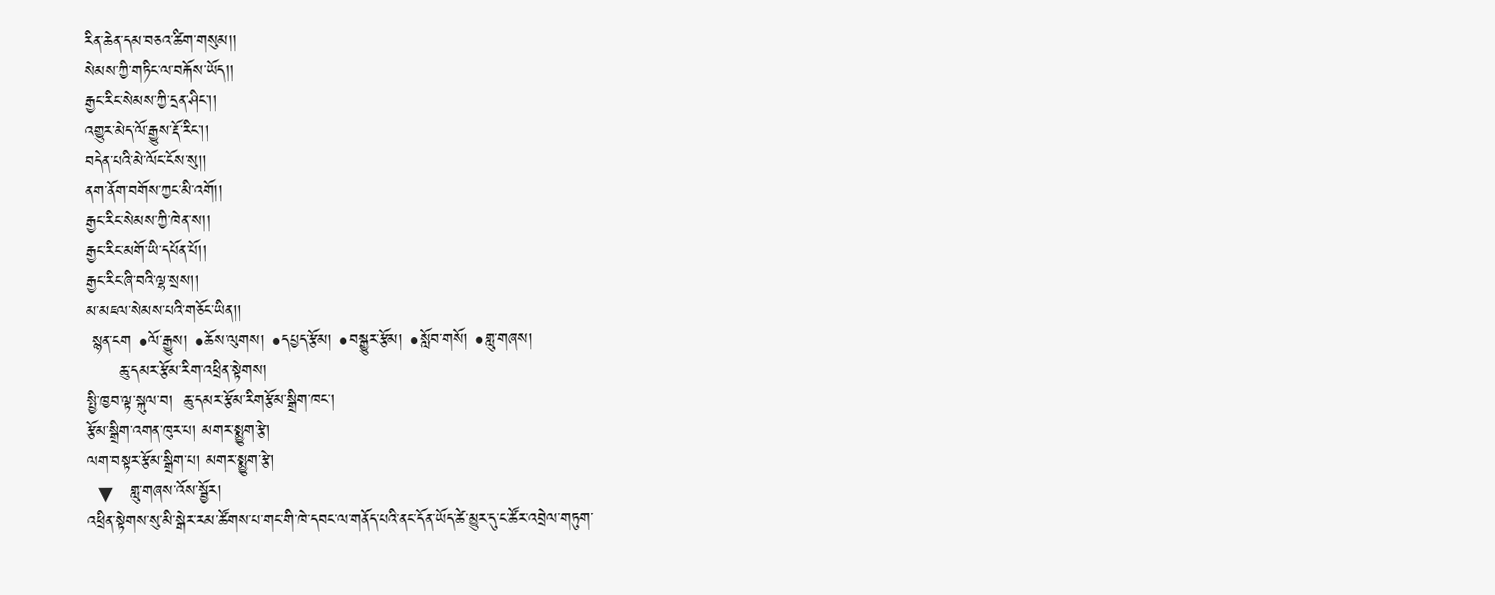རིན་ཆེན་དམ་བཅའ་ཚིག་གསུམ།།
སེམས་ཀྱི་གཏིང་ལ་བརྐོས་ཡོད།།
རྒྱང་རིང་སེམས་ཀྱི་དྲན་ཤིང་།།
འགྱུར་མེད་ལོ་རྒྱུས་རྡོ་རིང་།།
བདེན་པའི་མེ་ལོང་ངོས་སུ།།
ནག་ནོག་བགོས་ཀྱང་མི་འགོ།།
རྒྱང་རིང་སེམས་ཀྱི་ཁེན་ས།།
རྒྱང་རིང་མགོ་ཡི་དཔོན་པོ།།
རྒྱང་རིང་ཞི་བའི་ལྷ་སྲས།།
མ་མཇལ་སེམས་པའི་གཅོང་ཡིན།།
 སྙན་ངག •ལོ་རྒྱུས། •ཆོས་ལུགས། •དཔྱད་རྩོམ། •བསྒྱུར་རྩོམ། •སློབ་གསོ། •གླུ་གཞས།
      ཆུ་དམར་རྩོམ་རིག་འཕྲིན་སྟེགས།
སྤྱི་ཁྱབ་ལྟ་སྐུལ་བ།  ཆུ་དམར་རྩོམ་རིགརྩོམ་སྒྲིག་ཁང་།
རྩོམ་སྒྲིག་འགན་ཁུར་པ། མགར་སྨྱུག་རྩེ།
ལག་བསྟར་རྩོམ་སྒྲིག་པ། མགར་སྨྱུག་རྩེ།
  ▼   གླུ་གཞས་འོས་སྦྱོར།
འཕྲིན་སྟེགས་སུ་མི་སྒེར་རམ་ཚོགས་པ་གང་གི་ཁེ་དབང་ལ་གནོད་པའི་ནང་དོན་ཡོད་ཚེ་མྱུར་དུ་ང་ཚོར་འབྲེལ་གཏུག་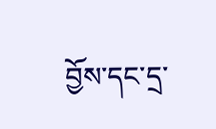བྱོས་དང་དྲ་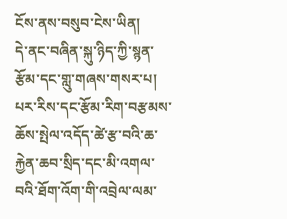ངོས་ནས་བསུབ་ངེས་ཡིན།
དེ་ནང་བཞིན་སྐུ་ཉིད་ཀྱི་སྙན་རྩོམ་དང་གླུ་གཞས་གསར་པ། པར་རིས་དང་རྩོམ་རིག་བརྩམས་ཆོས་སྤེལ་འདོད་ཚེ་རྩ་བའི་ཆ་རྐྱེན་ཆབ་སྲིད་དང་མི་འགལ་བའི་ཐོག་འོག་གི་འབྲེལ་ལམ་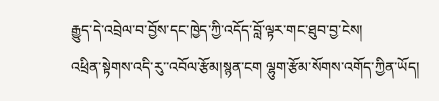རྒྱུད་དེ་འབྲེལ་བ་བྱོས་དང་ཁྱེད་ཀྱི་འདོད་བློ་ལྟར་གང་ཐུབ་བྱ་ངེས།
འཕྲིན་སྟེགས་འདི་རུ་་འབོལ་རྩོམ།སྙན་ངག ལྷུག་རྩོམ་སོགས་འགོད་ཀྱིན་ཡོད།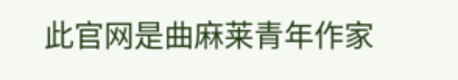此官网是曲麻莱青年作家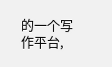的一个写作平台,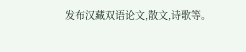发布汉藏双语论文,散文,诗歌等。